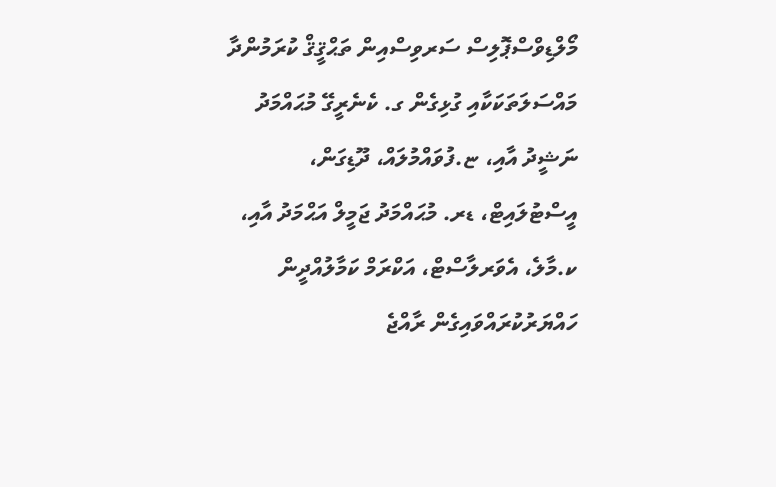މޯލްޑިވްސްޕޮލިސް ސަރވިސްއިން ތަޙްޤީޤް ކުރަމުންދާ މައްސަލަތަކަކާއި ގުޅިގެން ގ. ކެނެރީގޭ މުޙައްމަދު ނަޝީދު އާއި، ޏ.ފުވައްމުލައް، ދޫޑިގަން، އީސްޓުލައިޓް، ޑރ. މުޙައްމަދު ޖަމީލް އަޙްމަދު އާއި، ކ.މާލެ، އެވަރލާސްޓް، އަކްރަމް ކަމާލުއްދީން ހައްޔަރުކުރައްވައިގެން ރާއްޖެ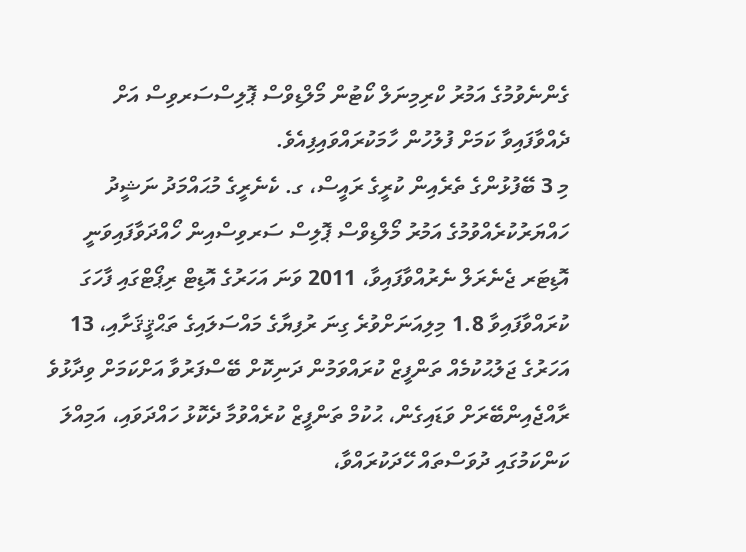ގެންނެވުމުގެ އަމުރު ކްރިމިނަލް ކޯޓުން މޯލްޑިވްސް ޕޮލިސްސަރވިސް އަށް ދެއްވާފައިވާ ކަމަށް ފުލުހުން ހާމަކުރައްވައިފިއެވެ.
މި 3 ބޭފުޅުންގެ ތެރެއިން ކުރީގެ ރައީސް، ގ. ކެނެރީގެ މުޙައްމަދު ނަޝީދު ހައްޔަރުކުރެއްވުމުގެ އަމުރު މޯލްޑިވްސް ޕޮލިސް ސަރވިސްއިން ހޯއްދަވާފައިވަނީ އޮޑިޓަރ ޖެނެރަލް ނެރުއްވާފައިވާ، 2011 ވަނަ އަހަރުގެ އޮޑިޓް ރިޕޯޓްގައި ފާހަގަ ކުރައްވާފައިވާ 1.8 މިލިއަނަށްވުރެ ގިނަ ރުފިޔާގެ މައްސަލައިގެ ތަޙްޤީޤަށާއި، 13 އަހަރުގެ ޖަލުޙުކުމެއް ތަންފީޒް ކުރައްވަމުން ދަނިކޮށް ބޭސްފަރުވާ އަށްކަމަށް ވިދާޅުވެ ރާއްޖެއިންބޭރަށް ވަޑައިގެން، ޙުކުމް ތަންފީޒް ކުރެއްވުމާ ދެކޮޅު ހައްދަވައި، އަމިއްލަ ކަންކަމުގައި ދުވަސްތައް ހޭދަކުރައްވާ،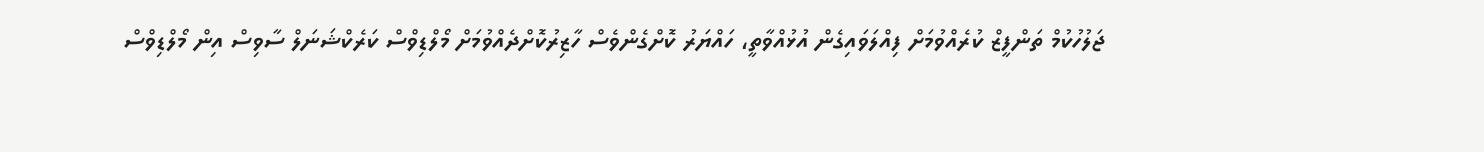ޖަލުހުކުމް ތަންފީޒް ކުރެއްވުމަށް ފިއްލަވައިގެން އުޅުއްވާތީ، ހައްޔަރު ކޮށްގެންވެސް ހާޒިރުކޮށްދެއްވުމަށް މޯލްޑިވްސް ކަރެކްޝަނަލް ސާވިސް އިން މޯލްޑިވްސް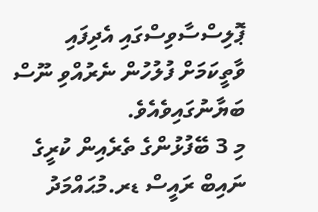ޕޮލިސްސާވިސްގައި އެދިފައި ވާތީކަމަށް ފުލުހުން ނެރުއްވި ނޫސް ބަޔާނުގައިވެއެވެ.
މި 3 ބޭފުޅުންގެ ތެރެއިން ކުރީގެ ނައިބް ރައީސް ޑރ.މުޙައްމަދު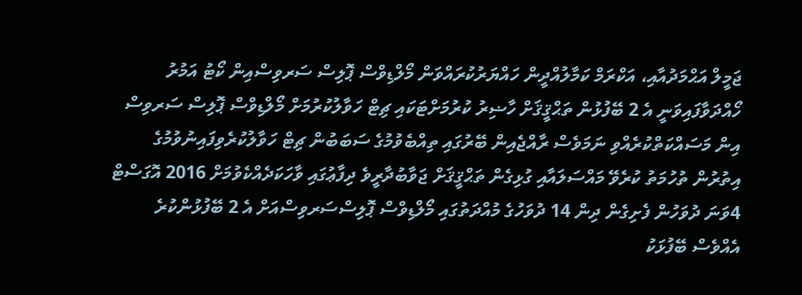ޖަމީލް އަޙްމަދުއާއި، އަކްރަމް ކަމާލުއްދީން ހައްޔަރުކުރައްވަން މޯލްޑިވްސް ޕޮލިސް ސަރވިސްއިން ކޯޓު އަމުރު ހޯއްދަވާފައިވަނީ އެ 2 ބޭފުޅުން ތަޙްޤީޤަށް ހާޟިރު ކުރުމަށްޓަކައި ޗިޓް ހަވާލުކުރުމަށް މޯލްޑިވްސް ޕޮލިސް ސަރވިސް އިން މަސައްކަތްކުރެއްވި ނަމަވެސް ރާއްޖެއިން ބޭރުގައި ތިއްބެވުމުގެ ސަބަބުން ޗިޓް ހަވާލުކުރެވިފައިނުވުމުގެ އިތުރުން ތުހުމަތު ކުރެވޭ މައްސަލައާއި ގުޅިގެން ތަޙްޤީޤަށް ޖަވާބުދާރީވެ ދިފާޢުގައި ވާހަކަދެއްކެވުމަށް 2016 އޮގަސްޓް 4ވަނަ ދުވަހުން ފެށިގެން ދިން 14 ދުވަހުގެ މުއްދަތުގައި މޯލްޑިވްސް ޕޮލިސްސަރވިސްއަށް އެ 2 ބޭފުޅުންކުރެ އެއްވެސް ބޭފުޅަކު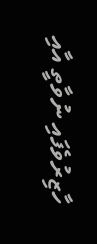ހާޒިރުވެފައި ނުވާތީ އާއި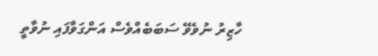ހާޒިރު ނުވެވޭ ސަބަބެއްވެސް އަންގަވާފައި ނުވާތީ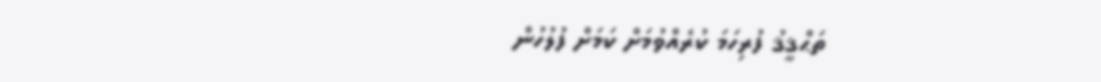ތަޙްޤީޤު ފުރިހަމަ ކުރެއްވުމަށް ކަމަށް ފުލުހުން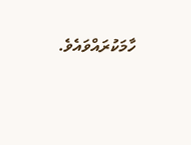ހާމަކުރައްވައެވެ.